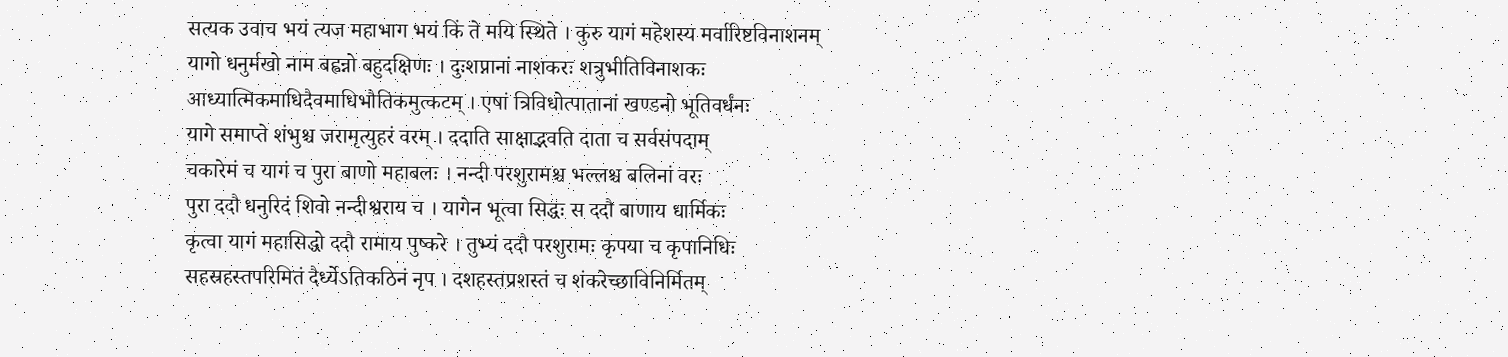सत्यक उवाच भयं त्यज महाभाग भयं किं ते मयि स्थिते । कुरु यागं महेशस्य मर्वारिष्टविनाशनम्
यागो धनुर्मखो नाम बह्वन्नो बहुदक्षिणः । दुःशप्नानां नाशकरः शत्रुभीतिविनाशकः
आध्यात्मिकमाधिदैवमाधिभौतिकमुत्कटम् । एषां त्रिविधोत्पातानां खण्डनो भूतिवर्धंनः
यागे समाप्ते शंभुश्च जरामृत्युहरं वरम् । ददाति साक्षाद्भवति दाता च सर्वसंपदाम्
चकारेमं च यागं च पुरा बाणो महाबलः । नन्दी परशुरामश्च भल्लश्च बलिनां वरः
पुरा ददौ धनुरिदं शिवो नन्दीश्वराय च । यागेन भूत्वा सिद्धः स ददौ बाणाय धार्मिकः
कृत्वा यागं महासिद्धो ददौ रामाय पुष्करे । तुभ्यं ददौ परशुरामः कृपया च कृपानिधिः
सहस्रहस्तपरिमितं दैर्ध्येऽतिकठिनं नृप । दशहस्तप्रशस्तं च शंकरेच्छाविनिर्मितम्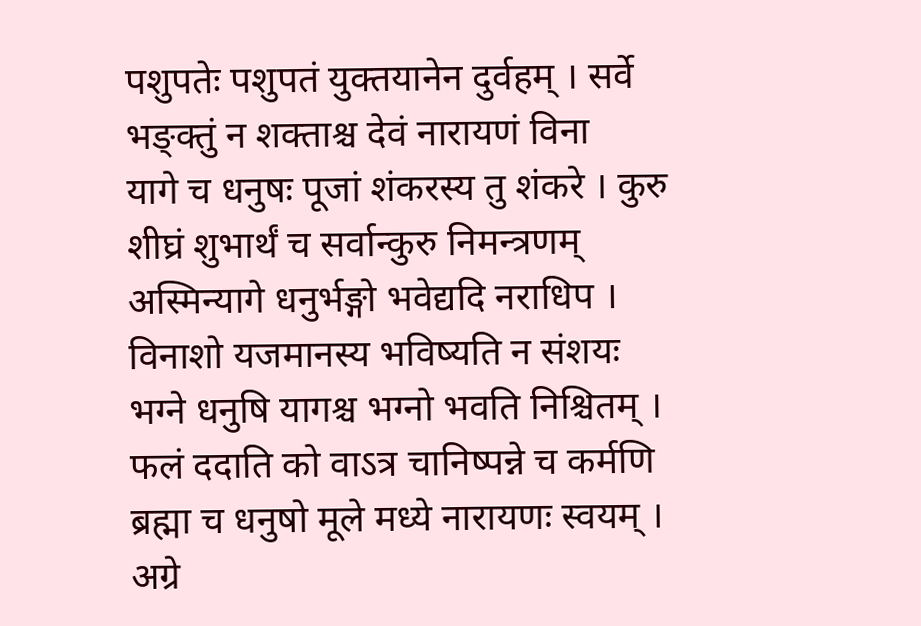पशुपतेः पशुपतं युक्तयानेन दुर्वहम् । सर्वे भङ्क्तुं न शक्ताश्च देवं नारायणं विना
यागे च धनुषः पूजां शंकरस्य तु शंकरे । कुरु शीघ्रं शुभार्थं च सर्वान्कुरु निमन्त्रणम्
अस्मिन्यागे धनुर्भङ्गो भवेद्यदि नराधिप । विनाशो यजमानस्य भविष्यति न संशयः
भग्ने धनुषि यागश्च भग्नो भवति निश्चितम् । फलं ददाति को वाऽत्र चानिष्पन्ने च कर्मणि
ब्रह्मा च धनुषो मूले मध्ये नारायणः स्वयम् । अग्रे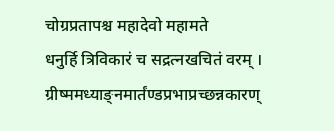चोग्रप्रतापश्च महादेवो महामते
धनुर्हि त्रिविकारं च सद्रत्नखचितं वरम् । ग्रीष्ममध्याङ्नमार्तंण्डप्रभाप्रच्छन्नकारण्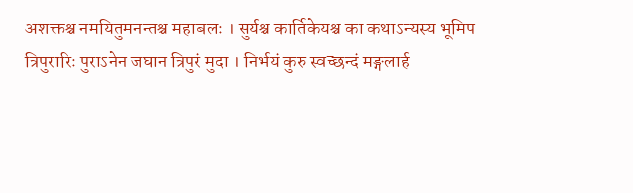अशक्तश्च नमयितुमनन्तश्च महाबलः । सुर्यश्च कार्तिकेयश्च का कथाऽन्यस्य भूमिप
त्रिपुरारिः पुराऽनेन जघान त्रिपुरं मुदा । निर्भयं कुरु स्वच्छन्दं मङ्गलार्ह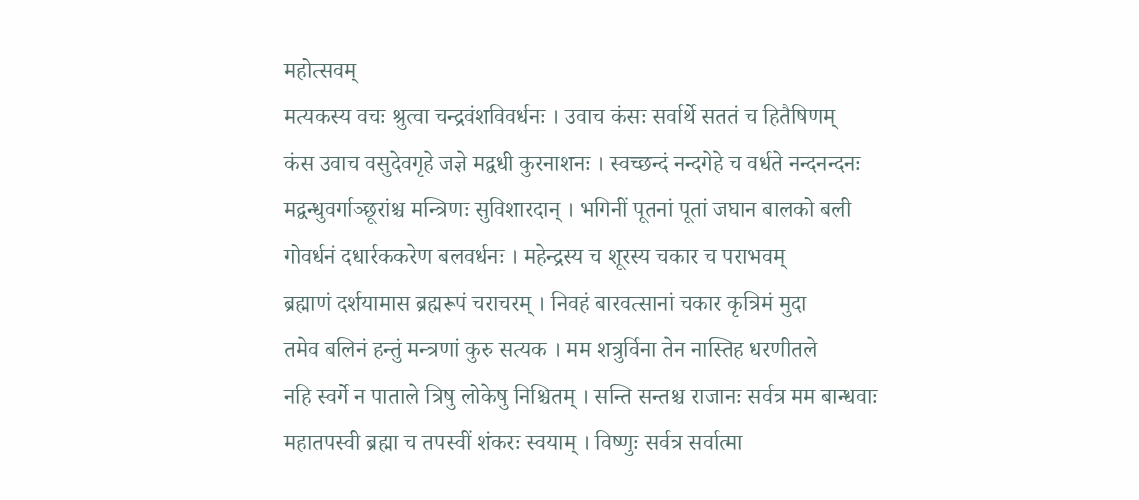महोत्सवम्
मत्यकस्य वचः श्रुत्वा चन्द्रवंशविवर्धनः । उवाच कंसः सर्वार्थे सततं च हितैषिणम्
कंस उवाच वसुदेवगृहे जज्ञे मद्वधी कुरनाशनः । स्वच्छन्दं नन्दगेहे च वर्धते नन्दनन्दनः
मद्वन्धुवर्गाञ्छूरांश्च मन्त्रिणः सुविशारदान् । भगिनीं पूतनां पूतां जघान बालको बली
गोवर्धनं दधार्रककरेण बलवर्धनः । महेन्द्रस्य च शूरस्य चकार च पराभवम्
ब्रह्माणं दर्शयामास ब्रह्मरूपं चराचरम् । निवहं बारवत्सानां चकार कृत्रिमं मुदा
तमेव बलिनं हन्तुं मन्त्रणां कुरु सत्यक । मम शत्रुर्विना तेन नास्तिह धरणीतले
नहि स्वर्गे न पाताले त्रिषु लोकेषु निश्चितम् । सन्ति सन्तश्च राजानः सर्वत्र मम बान्धवाः
महातपस्वी ब्रह्मा च तपस्वीं शंकरः स्वयाम् । विष्णुः सर्वत्र सर्वात्मा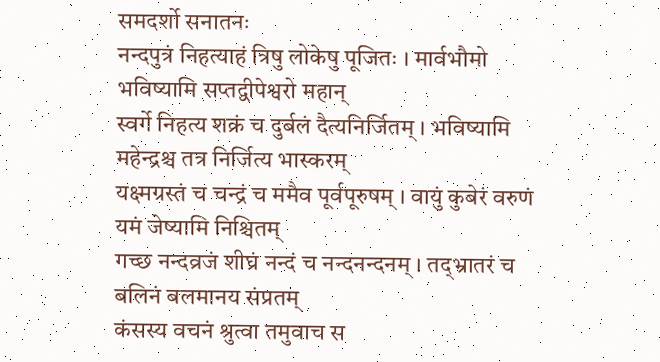समदर्शो सनातनः
नन्दपुत्रं निहत्याहं त्रिषु लोकेषु पूजितः । मार्वभौमो भविष्यामि सप्तद्वीपेश्वरो महान्
स्वर्गे निहत्य शक्रं च दुर्बलं दैत्यनिर्जितम् । भविष्यामि महेन्द्रश्च तत्र निर्जित्य भास्करम्
यक्ष्मग्रस्तं च चन्द्रं च ममैव पूर्वपूरुषम् । वायुं कुबेरं वरुणं यमं जेष्यामि निश्चितम्
गच्छ नन्दव्रजं शीघ्रं नन्दं च नन्दनन्दनम् । तद्भ्रातरं च बलिनं बलमानय संप्रतम्
कंसस्य वचनं श्रुत्वा तमुवाच स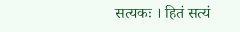सत्यकः । हितं सत्यं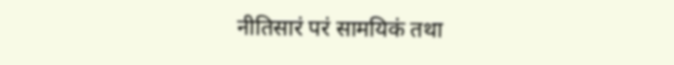नीतिसारं परं सामयिकं तथा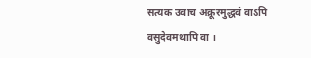सत्यक उवाच अक्रूरमुद्धवं वाऽपि वसुदेवमथापि वा ।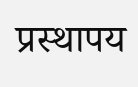प्रस्थापय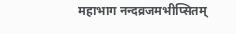महाभाग नन्दव्रजमभीप्सितम्